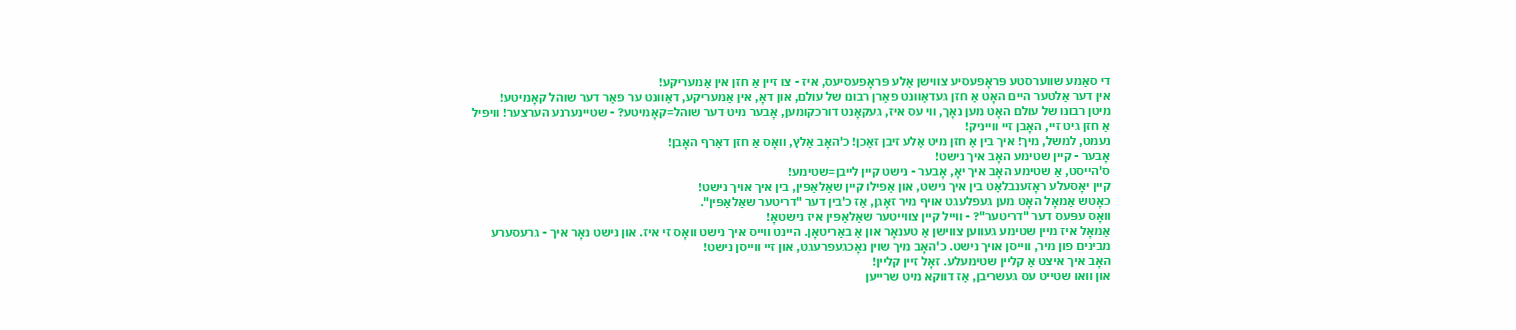די סאַמע שווערסטע פּראָפעסיע צווישן אַלע פּראָפעסיעס, איז - צו זיין אַ חזן אין אַמעריקע!
אין דער אַלטער היים האָט אַ חזן געדאַוונט פאַרן רבונו של עולם, און דאָ, אין אַמעריקע, דאַוונט ער פאַר דער שוהל קאָמיטע!
מיטן רבונו של עולם האָט מען נאָך, ווי עס איז, געקאָנט דורכקומען, אָבער מיט דער שוהל=קאָמיטע? - שטיינערנע הערצער! וויפיל אַ חזן גיט זיי, האָבן זיי ווייניק!
נעמט, למשל, מיך! איך בין אַ חזן מיט אַלע זיבן זאַכן! כ'האָב אַלץ, וואָס אַ חזן דאַרף האָבן!
אָבער - קיין שטימע האָב איך נישט!
ס'הייסט, אַ שטימע האָב איך יאָ, אָבער - נישט קיין לייבן=שטימע!
קיין יאָסעלע ראָזענבלאַט בין איך נישט, און אַפילו קיין שאַלאַפּין, בין איך אויך נישט!
כאָטש אַמאָל האָט מען געפלעגט אויף מיר זאָגן, אַז כ'בין דער "דריטער שאַלאַפּין".
וואָס עפּעס דער "דריטער"? - ווייל קיין צווייטער שאַלאַפּין איז נישטאָ!
אַמאָל איז מיין שטימע געווען צווישן אַ טענאָר און אַ באַריטאָן. היינט ווייס איך נישט וואָס זי איז. און נישט נאָר איך - גרעסערע מבינים פון מיר, ווייסן אויך נישט. כ'האָב מיך שוין נאָכגעפרעגט, און זיי ווייסן נישט!
האָב איך איצט אַ קליין שטימעלע. זאָל זיין קליין!
און וואו שטייט עס געשריבן, אַז דווקא מיט שרייען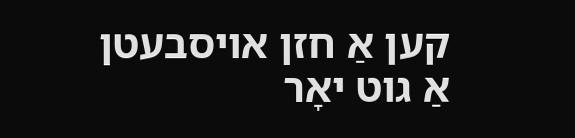קען אַ חזן אויסבעטן אַ גוט יאָר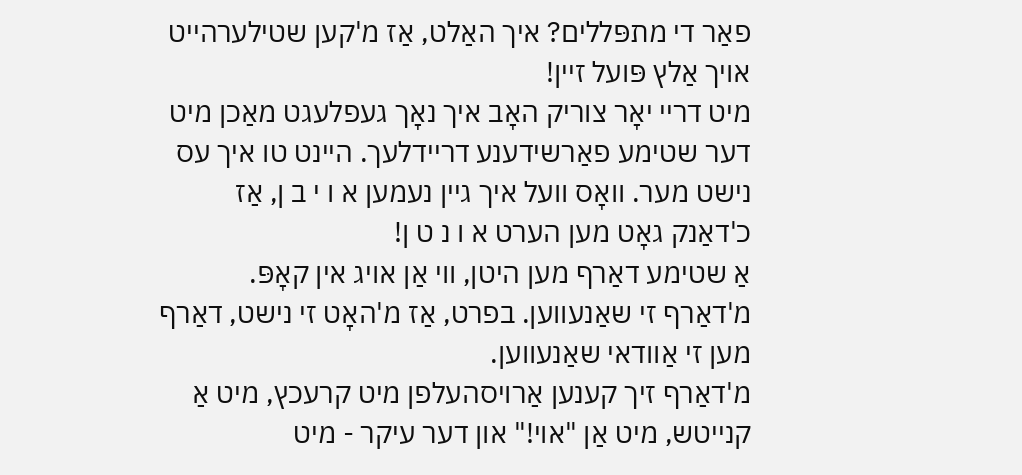פאַר די מתפּללים? איך האַלט, אַז מ'קען שטילערהייט אויך אַלץ פּועל זיין!
מיט דריי יאָר צוריק האָב איך נאָך געפלעגט מאַכן מיט דער שטימע פאַרשידענע דריידלעך. היינט טו איך עס נישט מער. וואָס וועל איך גיין נעמען א ו י ב ן, אַז כ'דאַנק גאָט מען הערט א ו נ ט ן!
אַ שטימע דאַרף מען היטן, ווי אַן אויג אין קאָפּ. מ'דאַרף זי שאַנעווען. בפרט, אַז מ'האָט זי נישט, דאַרף מען זי אַוודאי שאַנעווען.
מ'דאַרף זיך קענען אַרויסהעלפן מיט קרעכץ, מיט אַ קנייטש, מיט אַן "אוי!" און דער עיקר - מיט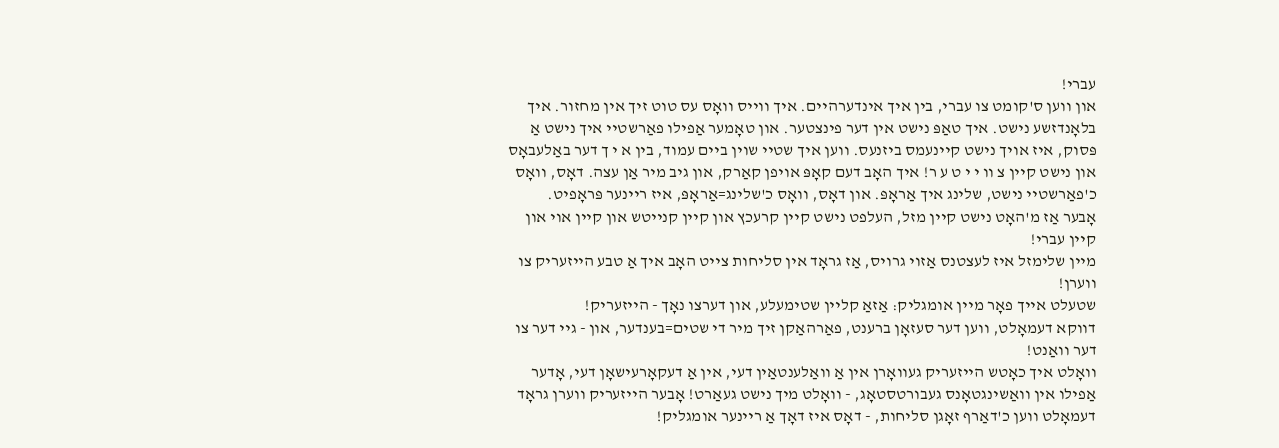עברי!
און ווען ס'קומט צו עברי, בין איך אינדערהיים. איך ווייס וואָס עס טוט זיך אין מחזור. איך בלאָנדזשע נישט. איך טאַפּ נישט אין דער פינצטער. און טאָמער אַפילו פאַרשטיי איך נישט אַ פּסוק, איז אויך נישט קיינעמס ביזנעס. ווען איך שטיי שוין ביים עמוד, בין א י ך דער באַלעבאָס און נישט קיין צ וו י י ט ע ר! איך האָב דעם קאָפּ אויפן קאַרק, און גיב מיר אַן עצה. דאָס, וואָס כ'פאַרשטיי נישט, שלינג איך אַראָפּ. און דאָס, וואָס כ'שלינג=אַראָפּ, איז ריינער פּראָפיט.
אָבער אַז מ'האָט נישט קיין מזל, העלפט נישט קיין קרעכץ און קיין קנייטש און קיין אוי און קיין עברי!
מיין שלימזל איז לעצטנס אַזוי גרויס, אַז גראָד אין סליחות צייט האָב איך אַ טבע הייזעריק צו ווערן!
שטעלט אייך פאָר מיין אומגליק: אַזאַ קליין שטימעלע, און דערצו נאָך - הייזעריק!
דווקא דעמאָלט, ווען דער סעזאָן ברענט, פאַרהאַקן זיך מיר די שטים=בענדער, און - גיי דער צו דער וואַנט!
וואָלט איך כאָטש הייזעריק געוואָרן אין אַ וואַלענטאַין דעי, אין אַ דעקאָרעישאָן דעי, אָדער אַפילו אין וואַשינגטאָנס געבורטסטאָג, - וואָלט מיך נישט געאַרט! אָבער הייזעריק ווערן גראָד דעמאָלט ווען כ'דאַרף זאָגן סליחות, - דאָס איז דאָך אַ ריינער אומגליק!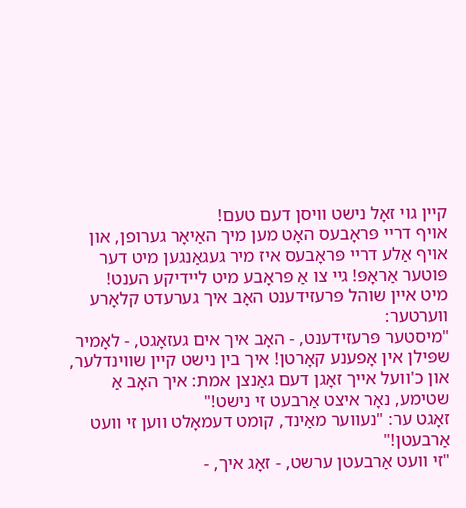קיין גוי זאָל נישט וויסן דעם טעם!
אויף דריי פּראָבעס האָט מען מיך האַיאָר גערופן, און אויף אַלע דריי פּראָבעס איז מיר געגאַנגען מיט דער פּוטער אַראָפּ! גיי צו אַ פּראָבע מיט ליידיקע הענט!
מיט איין שוהל פּרעזידענט האָב איך גערעדט קלאָרע ווערטער:
"מיסטער פּרעזידענט, - האָב איך אים געזאָגט, - לאָמיר שפּילן אין אָפענע קאָרטן! איך בין נישט קיין שווינדלער, און כ'וועל אייך זאָגן דעם גאַנצן אמת: איך האָב אַ שטימע, נאָר איצט אַרבעט זי נישט!"
זאָגט ער: "נעווער מאַינד, קומט דעמאָלט ווען זי וועט אַרבעטן!"
"זי וועט אַרבעטן ערשט, - זאָג איך, -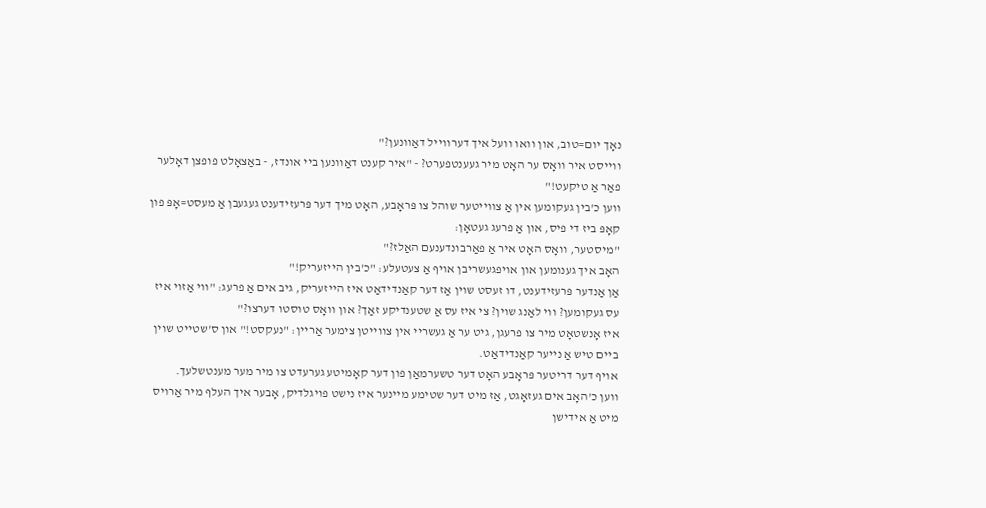נאָך יום=טוב, און וואו וועל איך דערווייל דאַוונען?"
ווייסט איר וואָס ער האָט מיר געענטפערט? - "איר קענט דאַוונען ביי אונדז, - באַצאָלט פופצן דאָלער פאַר אַ טיקעט!"
ווען כ'בין געקומען אין אַ צווייטער שוהל צו פּראָבע, האָט מיך דער פּרעזידענט געגעבן אַ מעסט=אָפּ פון קאָפּ ביז די פיס, און אַ פרעג געטאָן:
"מיסטער, וואָס האָט איר אַ פאַרבונדענעם האַלז?"
האָב איך גענומען און אויפגעשריבן אויף אַ צעטעלע: "כ'בין הייזעריק!"
אַן אַנדער פּרעזידענט, דו זעסט שוין אַז דער קאַנדידאַט איז הייזעריק, גיב אים אַ פרעג: "ווי אַזוי איז עס געקומען? ווי לאַנג שוין? צי איז עס אַ שטענדיקע זאַך? און וואָס טוסטו דערצו?"
איז אָנשטאָט מיר צו פרעגן, גיט ער אַ געשריי אין צווייטן צימער אַריין: "נעקסט!" און ס'שטייט שוין ביים טיש אַ נייער קאַנדידאַט.
אויף דער דריטער פּראָבע האָט דער טשערמאַן פון דער קאָמיטע גערעדט צו מיר מער מענטשלעך.
ווען כ'האָב אים געזאָגט, אַז מיט דער שטימע מיינער איז נישט פויגלדיק, אָבער איך העלף מיר אַרויס מיט אַ אידישן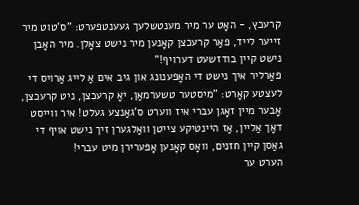קרעכץ, - האָט ער מיר מענטשלעך געענטפערט: "ס'טוט מיר זייער לייד, פאַר קרעכצן קאָנען מיר נישט צאָלן. מיר האָבן נישט קיין בודזשעט דערויף!"
פאַרליר איך נישט די האָפענונג און גיב אים אַ לייג אַרויס די לעצטע קאָרט: "מיסטער טשערמאַן, יאָ קרעכצן, ניט קרעכצן, אָבער מיין זאָגן עברי איז ווערט ס'גאַנצע געלט! איר ווייסט דאָך אַליין, אַז היינטיקע צייטן וואַלגערן זיך נישט אויף די גאַסן קיין חזנים, וואָס קאָנען אָפּערירן מיט עברי!
הערט ער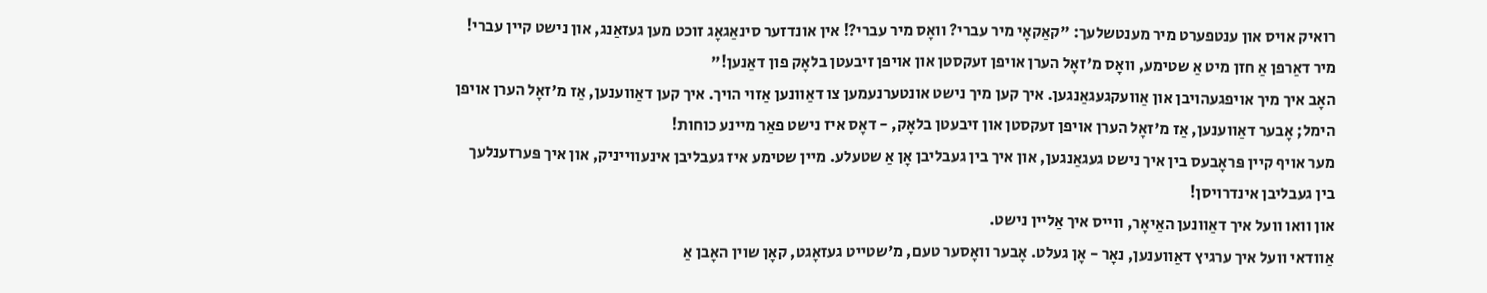רואיק אויס און ענטפערט מיר מענטשלעך: "קאַקאָי מיר עברי? וואָס מיר עברי?! אין אונדזער סינאַגאָג זוכט מען געזאַנג, און נישט קיין עברי! מיר דאַרפן אַ חזן מיט אַ שטימע, וואָס מ'זאָל הערן אויפן זעקסטן און אויפן זיבעטן בלאָק פון דאַנען!"
האָב איך מיך אויפגעהויבן און אַוועקגעגאַנגען. איך קען מיך נישט אונטערנעמען צו דאַוונען אַזוי הויך. איך קען דאַווענען, אַז מ'זאָל הערן אויפן הימל; אָבער דאַווענען, אַז מ'זאָל הערן אויפן זעקסטן און זיבעטן בלאָק, - דאָס איז נישט פאַר מיינע כוחות!
מער אויף קיין פּראָבעס בין איך נישט געגאַנגען, און איך בין געבליבן אָן אַ שטעלע. מיין שטימע איז געבליבן אינעווייניק, און איך פּערזענלעך בין געבליבן אינדרויסן!
און וואו וועל איך דאַוונען האַיאָר, ווייס איך אַליין נישט.
אַוודאי וועל איך ערגיץ דאַווענען, נאָר - אָן געלט. אָבער וואָסער טעם, מ'שטייט געזאָגט, קאָן שוין האָבן אַ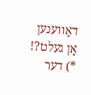דאַווענען אָן געלט?!
*) דער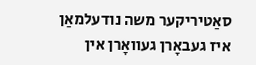סאַטיריקער משה נודעלמאַן איז געבאָרן געוואָרן אין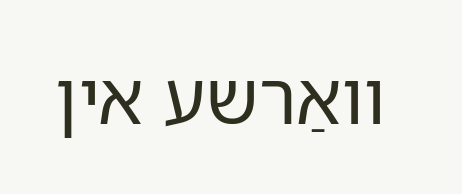וואַרשע אין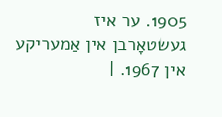1905. ער איז געשטאָרבן אין אַמעריקע אין 1967. |